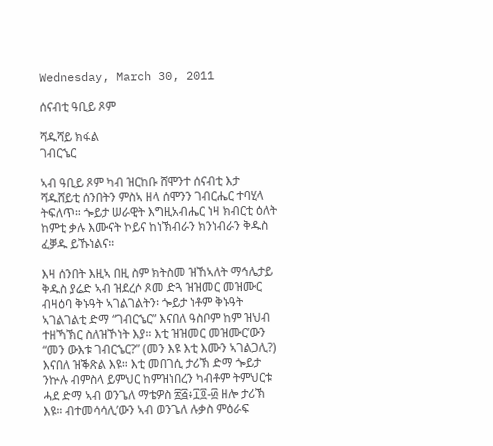Wednesday, March 30, 2011

ሰናብቲ ዓቢይ ጾም

ሻዱሻይ ክፋል
ገብርኄር

ኣብ ዓቢይ ጾም ካብ ዝርከቡ ሸሞንተ ሰናብቲ እታ ሻዱሸይቲ ሰንበትን ምስኣ ዘላ ሰሞንን ገብርሔር ተባሂላ ትፍለጥ። ጐይታ ሠራዊት እግዚአብሔር ነዛ ክብርቲ ዕለት ከምቲ ቃሉ እሙናት ኮይና ከነኽብራን ክንነብራን ቅዱስ ፈቓዱ ይኹነልና።

እዛ ሰንበት እዚኣ በዚ ስም ክትስመ ዝኸኣለት ማኅሌታይ ቅዱስ ያሬድ ኣብ ዝደረሶ ጾመ ድጓ ዝዝመር መዝሙር ብዛዕባ ቅኑዓት ኣገልገልትን፡ ጐይታ ነቶም ቅኑዓት ኣገልገልቲ ድማ “ገብርኄር” እናበለ ዓስቦም ከም ዝህብ ተዘኻኽር ስለዝኾነት እያ። እቲ ዝዝመር መዝሙር’ውን “መን ውእቱ ገብርኄር?” (መን እዩ እቲ እሙን ኣገልጋሊ?) እናበለ ዝቕጽል እዩ። እቲ መበገሲ ታሪኽ ድማ ጐይታ ንኵሉ ብምስላ ይምህር ከምዝነበረን ካብቶም ትምህርቱ ሓደ ድማ ኣብ ወንጌለ ማቴዎስ ፳፭፥፲፬-፴ ዘሎ ታሪኽ እዩ። ብተመሳሳሊ’ውን ኣብ ወንጌለ ሉቃስ ምዕራፍ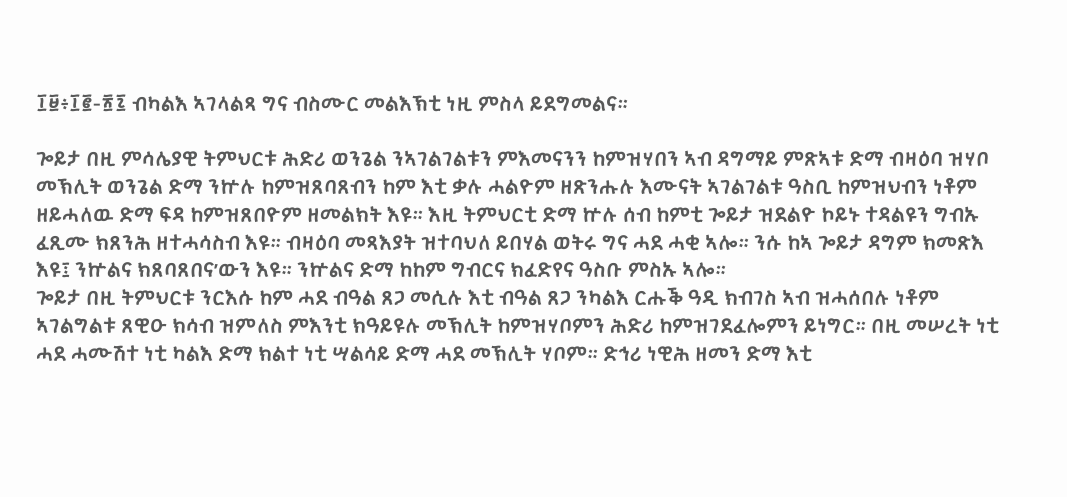፲፱፥፲፪-፳፯ ብካልእ ኣገላልጻ ግና ብስሙር መልእኽቲ ነዚ ምስላ ይደግመልና።

ጐይታ በዚ ምሳሌያዊ ትምህርቱ ሕድሪ ወንጌል ንኣገልገልቱን ምእመናንን ከምዝሃበን ኣብ ዳግማይ ምጽኣቱ ድማ ብዛዕባ ዝሃቦ መኽሊት ወንጌል ድማ ንኵሉ ከምዝጸባጸብን ከም እቲ ቃሉ ሓልዮም ዘጽንሑሉ እሙናት ኣገልገልቱ ዓስቢ ከምዝህብን ነቶም ዘይሓለዉ ድማ ፍዳ ከምዝጸበዮም ዘመልክት እዩ። እዚ ትምህርቲ ድማ ኵሉ ሰብ ከምቲ ጐይታ ዝደልዮ ኮይኑ ተዳልዩን ግብኡ ፈጺሙ ክጸንሕ ዘተሓሳስብ እዩ። ብዛዕባ መጻእያት ዝተባህለ ይበሃል ወትሩ ግና ሓደ ሓቂ ኣሎ። ንሱ ከኣ ጐይታ ዳግም ክመጽእ እዩ፤ ንኵልና ክጸባጸበና’ውን እዩ። ንኵልና ድማ ከከም ግብርና ክፈድየና ዓስቡ ምስኡ ኣሎ።
ጐይታ በዚ ትምህርቱ ንርእሱ ከም ሓደ ብዓል ጸጋ መሲሉ እቲ ብዓል ጸጋ ንካልእ ርሑቕ ዓዲ ክብገስ ኣብ ዝሓሰበሉ ነቶም ኣገልግልቱ ጸዊዑ ክሳብ ዝምለስ ምእንቲ ክዓይዩሉ መኽሊት ከምዝሃቦምን ሕድሪ ከምዝገደፈሎምን ይነግር። በዚ መሠረት ነቲ ሓደ ሓሙሽተ ነቲ ካልእ ድማ ክልተ ነቲ ሣልሳይ ድማ ሓደ መኽሊት ሃቦም። ድኅሪ ነዊሕ ዘመን ድማ እቲ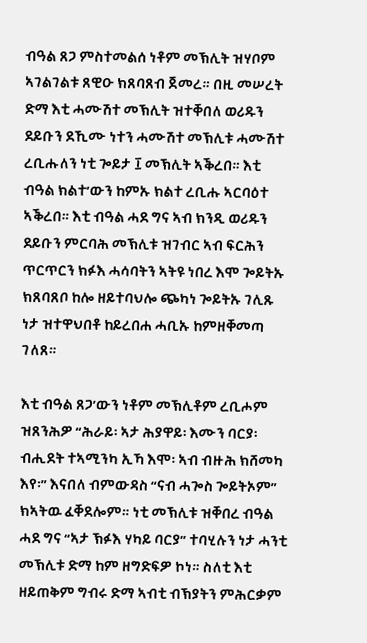ብዓል ጸጋ ምስተመልሰ ነቶም መኽሊት ዝሃቦም ኣገልገልቱ ጸዊዑ ክጸባጸብ ጀመረ። በዚ መሠረት ድማ እቲ ሓሙሽተ መኽሊት ዝተቐበለ ወሪዱን ደይቡን ደኺሙ ነተን ሓሙሽተ መኽሊቱ ሓሙሽተ ረቢሑለን ነቲ ጐይታ ፲ መኽሊት ኣቕረበ። እቲ ብዓል ክልተ’ውን ከምኡ ክልተ ረቢሑ ኣርባዕተ ኣቕረበ። እቲ ብዓል ሓደ ግና ኣብ ክንዲ ወሪዱን ደይቡን ምርባሕ መኽሊቱ ዝገብር ኣብ ፍርሕን ጥርጥርን ክፉእ ሓሳባትን ኣትዩ ነበረ እሞ ጐይትኡ ክጸባጸቦ ከሎ ዘይተባህሎ ጭካነ ጐይትኡ ገሊጹ ነታ ዝተዋህበቶ ከይረበሐ ሓቢኡ ከምዘቐመጣ ገለጸ።

እቲ ብዓል ጸጋ’ውን ነቶም መኽሊቶም ረቢሖም ዝጸንሕዎ “ሕራይ፡ ኣታ ሕያዋይ፡ እሙን ባርያ፡ ብሒደት ተኣሚንካ ኢኻ እሞ፡ ኣብ ብዙሕ ክሸመካ እየ፡” እናበለ ብምውዳስ “ናብ ሓጐስ ጐይትኦም” ክኣትዉ ፈቐደሎም። ነቲ መኽሊቱ ዝቐበረ ብዓል ሓደ ግና “ኣታ ኽፉእ ሃካይ ባርያ” ተባሂሉን ነታ ሓንቲ መኽሊቱ ድማ ከም ዘግድፍዎ ኮነ። ስለቲ እቲ ዘይጠቅም ግብሩ ድማ ኣብቲ ብኽያትን ምሕርቃም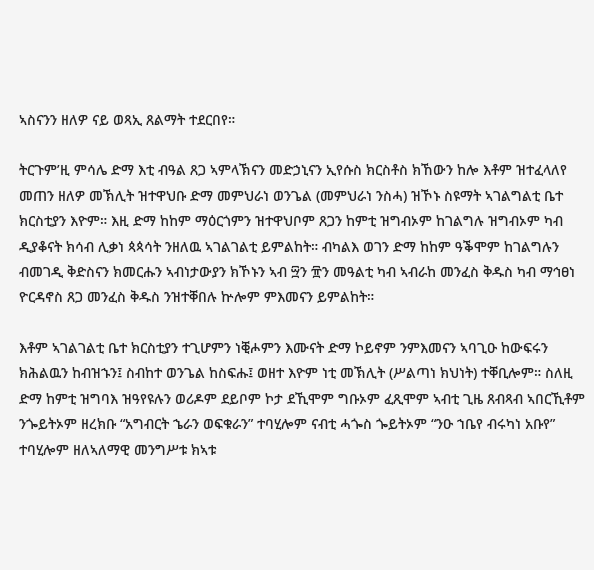ኣስናንን ዘለዎ ናይ ወጻኢ ጸልማት ተደርበየ።

ትርጉም’ዚ ምሳሌ ድማ እቲ ብዓል ጸጋ ኣምላኽናን መድኃኒናን ኢየሱስ ክርስቶስ ክኸውን ከሎ እቶም ዝተፈላለየ መጠን ዘለዎ መኽሊት ዝተዋህቡ ድማ መምህራነ ወንጌል (መምህራነ ንስሓ) ዝኾኑ ስዩማት ኣገልግልቲ ቤተ ክርስቲያን እዮም። እዚ ድማ ከከም ማዕርጎምን ዝተዋህቦም ጸጋን ከምቲ ዝግብኦም ከገልግሉ ዝግብኦም ካብ ዲያቆናት ክሳብ ሊቃነ ጳጳሳት ንዘለዉ ኣገልገልቲ ይምልከት። ብካልእ ወገን ድማ ከከም ዓቕሞም ከገልግሉን ብመገዲ ቅድስናን ክመርሑን ኣብነታውያን ክኾኑን ኣብ ፵ን ፹ን መዓልቲ ካብ ኣብራከ መንፈስ ቅዱስ ካብ ማኅፀነ ዮርዳኖስ ጸጋ መንፈስ ቅዱስ ንዝተቐበሉ ኵሎም ምእመናን ይምልከት።

እቶም ኣገልገልቲ ቤተ ክርስቲያን ተጊሆምን ነቒሖምን እሙናት ድማ ኮይኖም ንምእመናን ኣባጊዑ ከውፍሩን ክሕልዉን ከብዝኁን፤ ስብከተ ወንጌል ከስፍሑ፤ ወዘተ እዮም ነቲ መኽሊት (ሥልጣነ ክህነት) ተቐቢሎም። ስለዚ ድማ ከምቲ ዝግባእ ዝዓየዩሉን ወሪዶም ደይቦም ኮታ ደኺሞም ግቡኦም ፈጺሞም ኣብቲ ጊዜ ጸብጻብ ኣበርኺቶም ንጐይትኦም ዘረክቡ “አግብርት ኄራን ወፍቁራን” ተባሂሎም ናብቲ ሓጐስ ጐይትኦም “ንዑ ኀቤየ ብሩካነ አቡየ” ተባሂሎም ዘለኣለማዊ መንግሥቱ ክኣቱ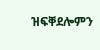ዝፍቐደሎምን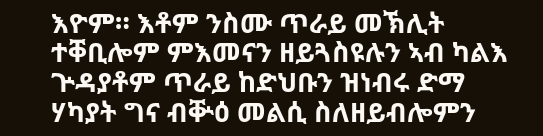እዮም። እቶም ንስሙ ጥራይ መኽሊት ተቐቢሎም ምእመናን ዘይጓስዩሉን ኣብ ካልእ ጕዳያቶም ጥራይ ከድህቡን ዝነብሩ ድማ ሃካያት ግና ብቝዕ መልሲ ስለዘይብሎምን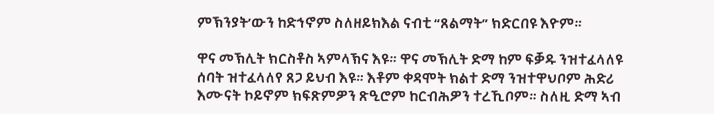ምኽንያት’ውን ከድኅኖም ስለዘይክእል ናብቲ “ጸልማት” ክድርበዩ እዮም።

ዋና መኽሊት ክርስቶስ ኣምላኽና እዩ። ዋና መኽሊት ድማ ከም ፍቓዱ ንዝተፈላለዩ ሰባት ዝተፈላለየ ጸጋ ይህብ እዩ። እቶም ቀዳሞት ክልተ ድማ ንዝተዋህቦም ሕድሪ እሙናት ኮይኖም ክፍጽምዎን ጽዒሮም ከርብሕዎን ተረኺቦም። ስለዚ ድማ ኣብ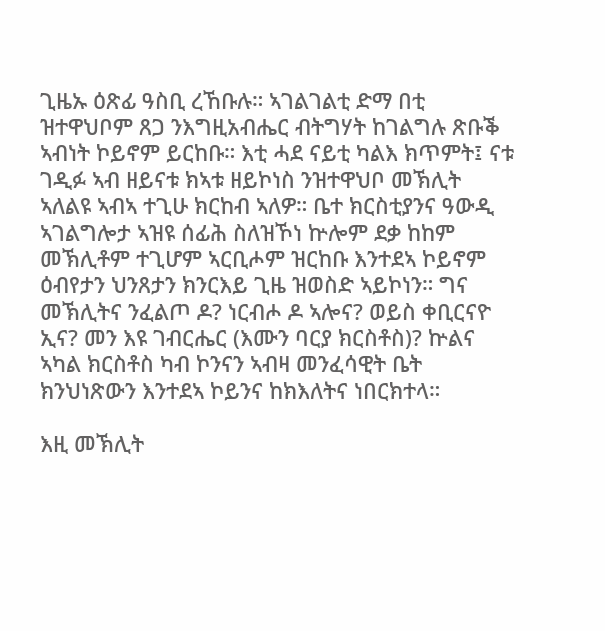ጊዜኡ ዕጽፊ ዓስቢ ረኸቡሉ። ኣገልገልቲ ድማ በቲ ዝተዋህቦም ጸጋ ንእግዚአብሔር ብትግሃት ከገልግሉ ጽቡቕ ኣብነት ኮይኖም ይርከቡ። እቲ ሓደ ናይቲ ካልእ ክጥምት፤ ናቱ ገዲፉ ኣብ ዘይናቱ ክኣቱ ዘይኮነስ ንዝተዋህቦ መኽሊት ኣለልዩ ኣብኣ ተጊሁ ክርከብ ኣለዎ። ቤተ ክርስቲያንና ዓውዲ ኣገልግሎታ ኣዝዩ ሰፊሕ ስለዝኾነ ኵሎም ደቃ ከከም መኽሊቶም ተጊሆም ኣርቢሖም ዝርከቡ እንተደኣ ኮይኖም ዕብየታን ህንጸታን ክንርእይ ጊዜ ዝወስድ ኣይኮነን። ግና መኽሊትና ንፈልጦ ዶ? ነርብሖ ዶ ኣሎና? ወይስ ቀቢርናዮ ኢና? መን እዩ ገብርሔር (እሙን ባርያ ክርስቶስ)? ኵልና ኣካል ክርስቶስ ካብ ኮንናን ኣብዛ መንፈሳዊት ቤት ክንህነጽውን እንተደኣ ኮይንና ከክእለትና ነበርክተላ።

እዚ መኽሊት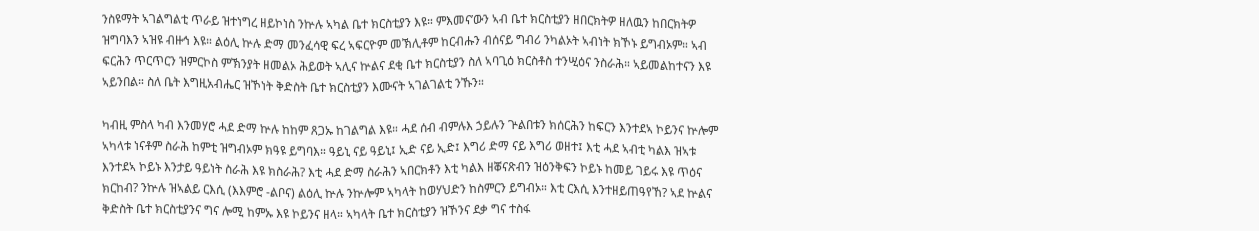ንስዩማት ኣገልግልቲ ጥራይ ዝተነግረ ዘይኮነስ ንኵሉ ኣካል ቤተ ክርስቲያን እዩ። ምእመና’ውን ኣብ ቤተ ክርስቲያን ዘበርክትዎ ዘለዉን ከበርክትዎ ዝግባእን ኣዝዩ ብዙኅ እዩ። ልዕሊ ኵሉ ድማ መንፈሳዊ ፍረ ኣፍርዮም መኽሊቶም ከርብሑን ብሰናይ ግብሪ ንካልኦት ኣብነት ክኾኑ ይግብኦም። ኣብ ፍርሕን ጥርጥርን ዝምርኮስ ምኽንያት ዘመልኦ ሕይወት ኣሊና ኵልና ደቂ ቤተ ክርስቲያን ስለ ኣባጊዕ ክርስቶስ ተንሢዕና ንስራሕ። ኣይመልከተናን እዩ ኣይንበል። ስለ ቤት እግዚአብሔር ዝኾነት ቅድስት ቤተ ክርስቲያን እሙናት ኣገልገልቲ ንኹን።

ካብዚ ምስላ ካብ እንመሃሮ ሓደ ድማ ኵሉ ከከም ጸጋኡ ከገልግል እዩ። ሓደ ሰብ ብምሉእ ኃይሉን ጕልበቱን ክሰርሕን ከፍርን እንተደኣ ኮይንና ኵሎም ኣካላቱ ነናቶም ስራሕ ከምቲ ዝግብኦም ክዓዩ ይግባእ። ዓይኒ ናይ ዓይኒ፤ ኢድ ናይ ኢድ፤ እግሪ ድማ ናይ እግሪ ወዘተ፤ እቲ ሓደ ኣብቲ ካልእ ዝኣቱ እንተደኣ ኮይኑ እንታይ ዓይነት ስራሕ እዩ ክስራሕ? እቲ ሓደ ድማ ስራሕን ኣበርክቶን እቲ ካልእ ዘቖናጽብን ዝዕንቅፍን ኮይኑ ከመይ ገይሩ እዩ ጥዕና ክርከብ? ንኵሉ ዝኣልይ ርእሲ (እእምሮ -ልቦና) ልዕሊ ኵሉ ንኵሎም ኣካላት ከወሃህድን ከስምርን ይግብኦ። እቲ ርእሲ እንተዘይጠዓየኸ? ኣደ ኵልና ቅድስት ቤተ ክርስቲያንና ግና ሎሚ ከምኡ እዩ ኮይንና ዘላ። ኣካላት ቤተ ክርስቲያን ዝኾንና ደቃ ግና ተስፋ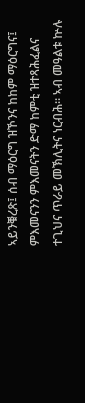ኣይንቑረጽ፤ ሰብ ማዕርግ ዝኾንና ከከም ማዕርግና፤ ምእመናንን ምእመናትን ድማ ከምቲ ዝተጻሕፈልና ተጊህና ጥራይ መኽሊትና ነርብሕ። ኣብ መዓልቱ ኵሉ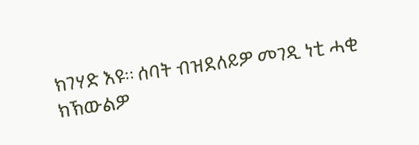ክገሃድ እዩ። ሰባት ብዝደለይዎ መገዲ ነቲ ሓቂ ክኽውልዎ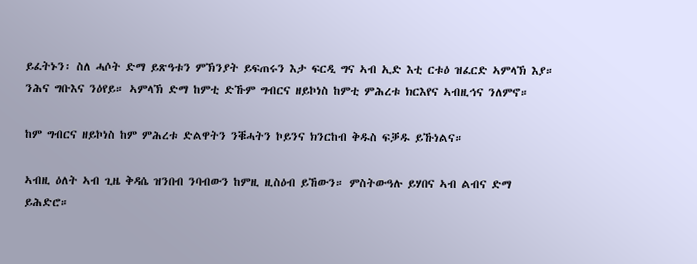ይፈትኑን፡ ስለ ሓሶት ድማ ይጽዓቱን ምኽንያት ይፍጠሩን እታ ፍርዲ ግና ኣብ ኢድ እቲ ርቱዕ ዝፈርድ ኣምላኽ እያ። ንሕና ግቡእና ንዕየይ። ኣምላኽ ድማ ከምቲ ድኹም ግብርና ዘይኮነስ ከምቲ ምሕረቱ ክርእየና ኣብዚኅና ንለምኖ።

ከም ግብርና ዘይኮነስ ከም ምሕረቱ ድልዋትን ንቑሓትን ኮይንና ክንርከብ ቅዱስ ፍቓዱ ይኹነልና።

ኣብዚ ዕለት ኣብ ጊዜ ቅዳሴ ዝንበብ ንባብውን ከምዚ ዚስዕብ ይኸውን። ምስትውዓሉ ይሃበና ኣብ ልብና ድማ ይሕድሮ።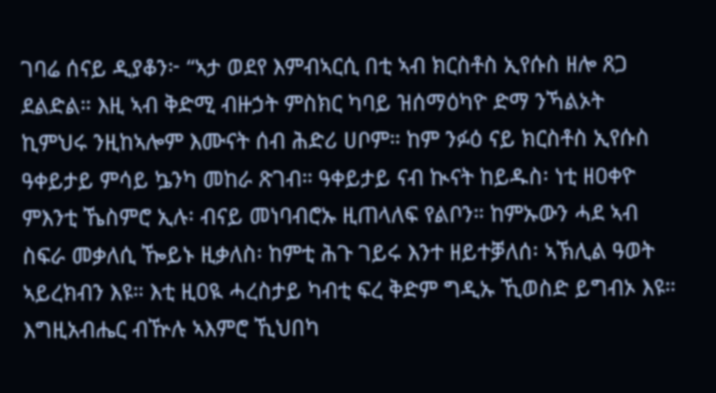ገባሬ ሰናይ ዲያቆን፦ “ኣታ ወደየ እምብኣርሲ በቲ ኣብ ክርስቶስ ኢየሱስ ዘሎ ጸጋ ደልድል። እዚ ኣብ ቅድሚ ብዙኃት ምስክር ካባይ ዝሰማዕካዮ ድማ ንኻልኦት ኪምህሩ ንዚከኣሎም እሙናት ሰብ ሕድሪ ሀቦም። ከም ንፉዕ ናይ ክርስቶስ ኢየሱስ ዓቀይታይ ምሳይ ኴንካ መከራ ጽገብ። ዓቀይታይ ናብ ኲናት ከይዱስ፡ ነቲ ዘዐቀዮ ምእንቲ ኼስምሮ ኢሉ፡ ብናይ መነባብሮኡ ዚጠላለፍ የልቦን። ከምኡውን ሓደ ኣብ ስፍራ መቃለሲ ዀይኑ ዚቃለስ፡ ከምቲ ሕጉ ገይሩ እንተ ዘይተቓለሰ፡ ኣኽሊል ዓወት ኣይረክብን እዩ። እቲ ዚዐዪ ሓረስታይ ካብቲ ፍረ ቅድም ግዲኡ ኺወስድ ይግብኦ እዩ። እግዚአብሔር ብዅሉ ኣእምሮ ኺህበካ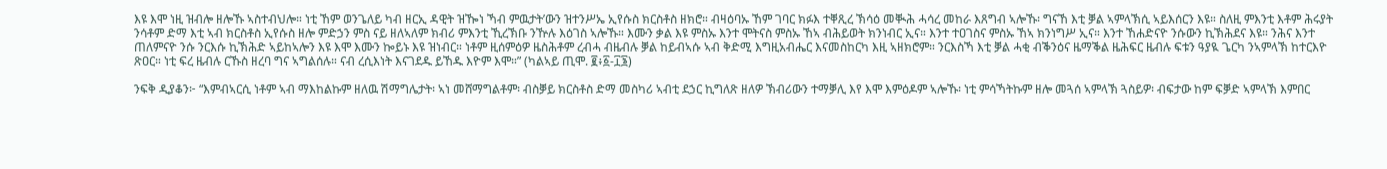እዩ እሞ ነዚ ዝብሎ ዘሎኹ ኣስተብህሎ። ነቲ ኸም ወንጌለይ ካብ ዘርኢ ዳዊት ዝዀነ ኻብ ምዉታት’ውን ዝተንሥኤ ኢየሱስ ክርስቶስ ዘክሮ። ብዛዕባኡ ኸም ገባር ክፉእ ተቐጺረ ኽሳዕ መቚሕ ሓሳረ መከራ እጸግብ ኣሎኹ፡ ግናኸ እቲ ቓል ኣምላኽሲ ኣይእሰርን እዩ። ስለዚ ምእንቲ እቶም ሕሩያት ንሳቶም ድማ እቲ ኣብ ክርስቶስ ኢየሱስ ዘሎ ምድኃን ምስ ናይ ዘለኣለም ክብሪ ምእንቲ ኺረኽቡ ንዅሉ እዕገስ ኣሎኹ። እሙን ቃል እዩ ምስኡ እንተ ሞትናስ ምስኡ ኸኣ ብሕይወት ክንነብር ኢና። እንተ ተዐገስና ምስኡ ኸኣ ክንነግሥ ኢና። እንተ ኸሐድናዮ ንሱውን ኪኽሕደና እዩ። ንሕና እንተ ጠለምናዮ ንሱ ንርእሱ ኪኽሕድ ኣይከኣሎን እዩ እሞ እሙን ኰይኑ እዩ ዝነብር። ነቶም ዚሰምዕዎ ዜስሕቶም ረብሓ ብዜብሉ ቓል ከይብኣሱ ኣብ ቅድሚ እግዚአብሔር እናመስከርካ እዚ ኣዘክሮም። ንርእስኻ እቲ ቓል ሓቂ ብቕንዕና ዜማቕል ዜሕፍር ዜብሉ ፍቱን ዓያዪ ጌርካ ንኣምላኽ ከተርእዮ ጽዐር። ነቲ ፍረ ዜብሉ ርኹስ ዘረባ ግና ኣግልሰሉ። ናብ ረሲእነት እናገደዱ ይኸዱ እዮም እሞ።” (ካልኣይ ጢሞ. ፪፥፩-፲፮)

ንፍቅ ዲያቆን፦ “እምብኣርሲ ነቶም ኣብ ማእከልኩም ዘለዉ ሽማግሌታት፡ ኣነ መሸማግልቶም፡ ብስቓይ ክርስቶስ ድማ መስካሪ ኣብቲ ደኃር ኪግለጽ ዘለዎ ኽብሪውን ተማቓሊ እየ እሞ እምዕዶም ኣሎኹ፡ ነቲ ምሳኻትኩም ዘሎ መጓሰ ኣምላኽ ጓስይዎ፡ ብፍታው ከም ፍቓድ ኣምላኽ እምበር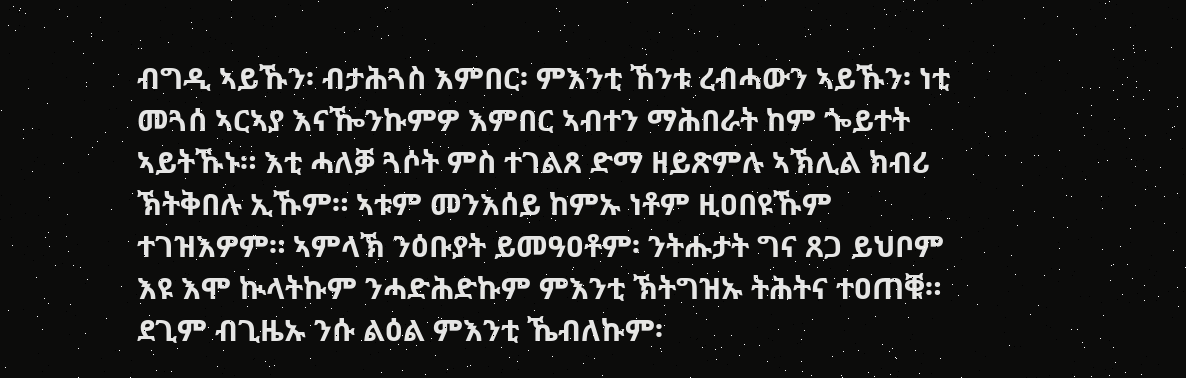ብግዲ ኣይኹን፡ ብታሕጓስ እምበር፡ ምእንቲ ኸንቱ ረብሓውን ኣይኹን፡ ነቲ መጓሰ ኣርኣያ እናዀንኩምዎ እምበር ኣብተን ማሕበራት ከም ጐይተት ኣይትኹኑ። እቲ ሓለቓ ጓሶት ምስ ተገልጸ ድማ ዘይጽምሉ ኣኽሊል ክብሪ ኽትቅበሉ ኢኹም። ኣቱም መንእሰይ ከምኡ ነቶም ዚዐበዩኹም ተገዝእዎም። ኣምላኽ ንዕቡያት ይመዓዐቶም፡ ንትሑታት ግና ጸጋ ይህቦም እዩ እሞ ኲላትኩም ንሓድሕድኩም ምእንቲ ኽትግዝኡ ትሕትና ተዐጠቑ። ደጊም ብጊዜኡ ንሱ ልዕል ምእንቲ ኼብለኩም፡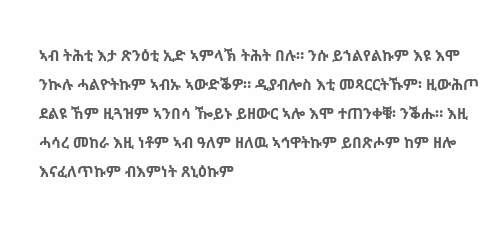ኣብ ትሕቲ እታ ጽንዕቲ ኢድ ኣምላኽ ትሕት በሉ። ንሱ ይኀልየልኩም እዩ እሞ ንኲሉ ሓልዮትኩም ኣብኡ ኣውድቕዎ። ዲያብሎስ እቲ መጻርርትኹም፡ ዚውሕጦ ደልዩ ኸም ዚጓዝም ኣንበሳ ዀይኑ ይዘውር ኣሎ እሞ ተጠንቀቑ፡ ንቕሑ። እዚ ሓሳረ መከራ እዚ ነቶም ኣብ ዓለም ዘለዉ ኣኅዋትኩም ይበጽሖም ከም ዘሎ እናፈለጥኩም ብእምነት ጸኒዕኩም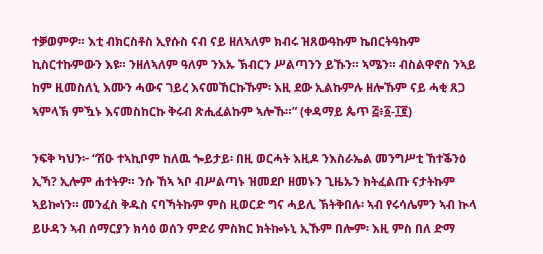ተቓወምዎ። እቲ ብክርስቶስ ኢየሱስ ናብ ናይ ዘለኣለም ክብሩ ዝጸውዓኩም ኬበርትዓኩም ኪስርተኩምውን እዩ። ንዘለኣለም ዓለም ንእኡ ኽብርን ሥልጣንን ይኹን። ኣሜን። ብስልዋኖስ ንኣይ ከም ዚመስለኒ እሙን ሓውና ገይረ እናመኸርኩኹም፡ እዚ ደው ኢልኩምሉ ዘሎኹም ናይ ሓቂ ጸጋ ኣምላኽ ምዃኑ እናመስከርኩ ቅሩብ ጽሒፈልኩም ኣሎኹ።” (ቀዳማይ ጴጥ ፭፥፩-፲፪)

ንፍቅ ካህን፦ “ሽዑ ተኣኪቦም ከለዉ ጐይታይ፡ በዚ ወርሓት እዚዶ ንእስራኤል መንግሥቲ ኸተቕንዕ ኢኻ? ኢሎም ሐተትዎ። ንሱ ኸኣ ኣቦ ብሥልጣኑ ዝመደቦ ዘመኑን ጊዜኡን ክትፈልጡ ናታትኩም ኣይኰነን። መንፈስ ቅዱስ ናባኻትኩም ምስ ዚወርድ ግና ሓይሊ ኽትቅበሉ፡ ኣብ የሩሳሌምን ኣብ ኲላ ይሁዳን ኣብ ሰማርያን ክሳዕ ወሰን ምድሪ ምስክር ክትኰኑኒ ኢኹም በሎም፡ እዚ ምስ በለ ድማ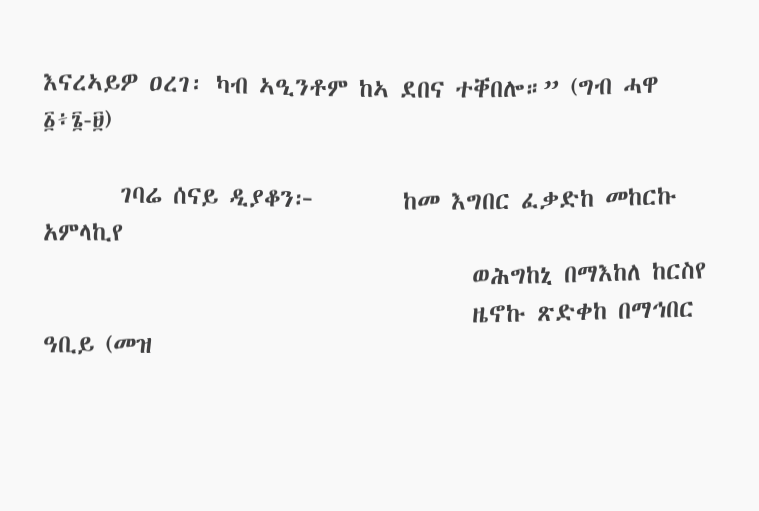እናረኣይዎ ዐረገ፡ ካብ ኣዒንቶም ከኣ ደበና ተቐበሎ።” (ግብ ሓዋ ፩፥፮-፱)

       ገባሬ ሰናይ ዲያቆን፦        ከመ እግበር ፈቃድከ መከርኩ አምላኪየ
                                       ወሕግከኒ በማእከለ ከርስየ
                                       ዜኖኩ ጽድቀከ በማኅበር ዓቢይ (መዝ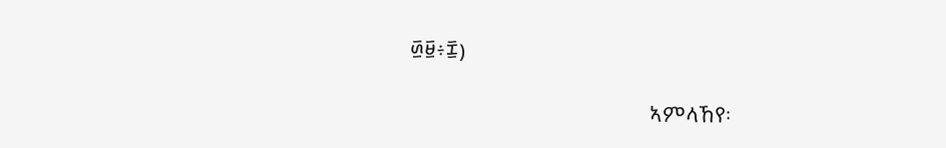፴፱፥፰)

                                                ኣምላኸየ፡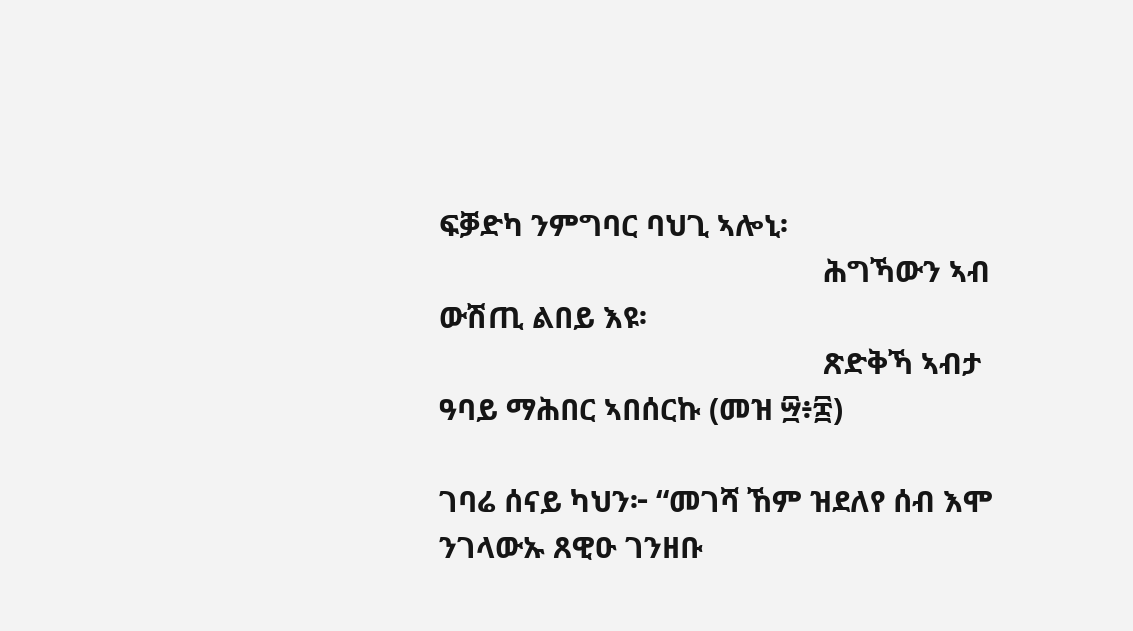ፍቓድካ ንምግባር ባህጊ ኣሎኒ፡
                                                ሕግኻውን ኣብ ውሽጢ ልበይ እዩ፡
                                                ጽድቅኻ ኣብታ ዓባይ ማሕበር ኣበሰርኩ (መዝ ፵፥፰)

ገባሬ ሰናይ ካህን፦ “መገሻ ኸም ዝደለየ ሰብ እሞ ንገላውኡ ጸዊዑ ገንዘቡ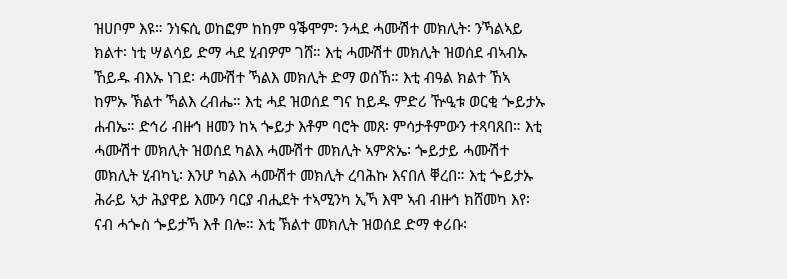ዝሀቦም እዩ። ንነፍሲ ወከፎም ከከም ዓቕሞም፡ ንሓደ ሓሙሽተ መክሊት፡ ንኻልኣይ ክልተ፡ ነቲ ሣልሳይ ድማ ሓደ ሂብዎም ገሸ። እቲ ሓሙሽተ መክሊት ዝወሰደ ብኣብኡ ኸይዱ ብእኡ ነገደ፡ ሓሙሽተ ኻልእ መክሊት ድማ ወሰኸ። እቲ ብዓል ክልተ ኸኣ ከምኡ ኽልተ ኻልእ ረብሔ። እቲ ሓደ ዝወሰደ ግና ከይዱ ምድሪ ዅዒቱ ወርቂ ጐይታኡ ሐብኤ። ድኅሪ ብዙኅ ዘመን ከኣ ጐይታ እቶም ባሮት መጸ፡ ምሳታቶምውን ተጻባጸበ። እቲ ሓሙሽተ መክሊት ዝወሰደ ካልእ ሓሙሽተ መክሊት ኣምጽኤ፡ ጐይታይ ሓሙሽተ መክሊት ሂብካኒ፡ እንሆ ካልእ ሓሙሽተ መክሊት ረባሕኩ እናበለ ቐረበ። እቲ ጐይታኡ ሕራይ ኣታ ሕያዋይ እሙን ባርያ ብሒደት ተኣሚንካ ኢኻ እሞ ኣብ ብዙኅ ክሸመካ እየ፡ ናብ ሓጐስ ጐይታኻ እቶ በሎ። እቲ ኽልተ መክሊት ዝወሰደ ድማ ቀሪቡ፡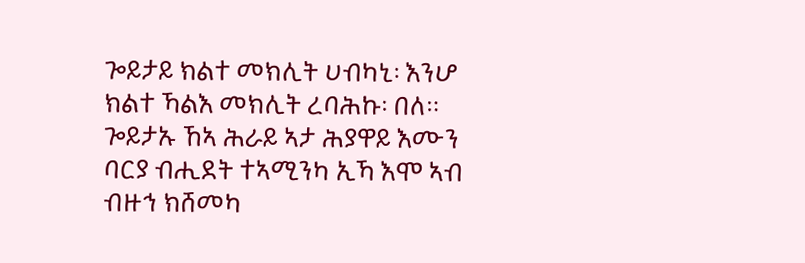ጐይታይ ክልተ መክሊት ሀብካኒ፡ እንሆ ክልተ ኻልእ መክሊት ረባሕኩ፡ በለ። ጐይታኡ ኸኣ ሕራይ ኣታ ሕያዋይ እሙን ባርያ ብሒደት ተኣሚንካ ኢኻ እሞ ኣብ ብዙኅ ክሸመካ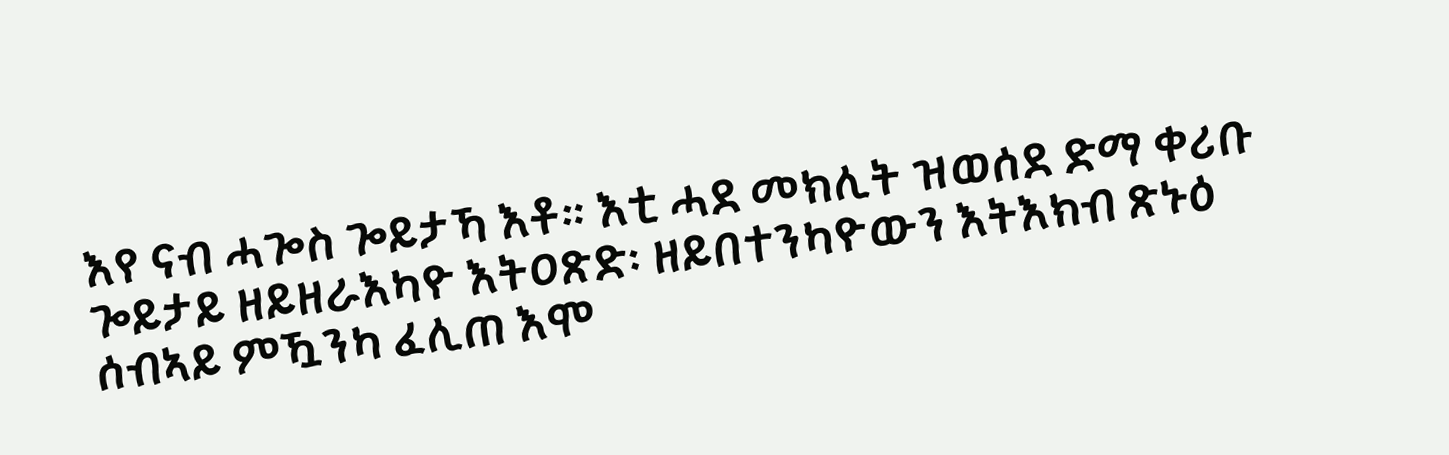እየ ናብ ሓጐስ ጐይታኻ እቶ። እቲ ሓደ መክሊት ዝወሰደ ድማ ቀሪቡ ጐይታይ ዘይዘራእካዮ እትዐጽድ፡ ዘይበተንካዮውን እትእክብ ጽኑዕ ሰብኣይ ምዃንካ ፈሊጠ እሞ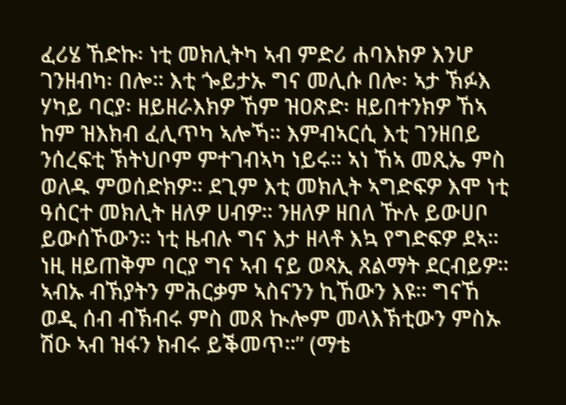ፈሪሄ ኸድኩ፡ ነቲ መክሊትካ ኣብ ምድሪ ሐባእክዎ እንሆ ገንዘብካ፡ በሎ። እቲ ጐይታኡ ግና መሊሱ በሎ፡ ኣታ ኽፉእ ሃካይ ባርያ፡ ዘይዘራእክዎ ኸም ዝዐጽድ፡ ዘይበተንክዎ ኸኣ ከም ዝእክብ ፈሊጥካ ኣሎኻ። እምብኣርሲ እቲ ገንዘበይ ንሰረፍቲ ኽትህቦም ምተገብኣካ ነይሩ። ኣነ ኸኣ መጺኤ ምስ ወለዱ ምወሰድክዎ። ደጊም እቲ መክሊት ኣግድፍዎ እሞ ነቲ ዓሰርተ መክሊት ዘለዎ ሀብዎ። ንዘለዎ ዘበለ ዅሉ ይውሀቦ ይውሰኾውን። ነቲ ዜብሉ ግና እታ ዘላቶ እኳ የግድፍዎ ደኣ። ነዚ ዘይጠቅም ባርያ ግና ኣብ ናይ ወጻኢ ጸልማት ደርብይዎ። ኣብኡ ብኽያትን ምሕርቃም ኣስናንን ኪኸውን እዩ። ግናኸ ወዲ ሰብ ብኽብሩ ምስ መጸ ኲሎም መላእኽቲውን ምስኡ ሽዑ ኣብ ዝፋን ክብሩ ይቕመጥ።” (ማቴ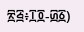፳፭፥፲፬-፴፩)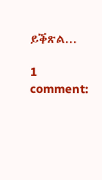ይቕጽል...

1 comment: